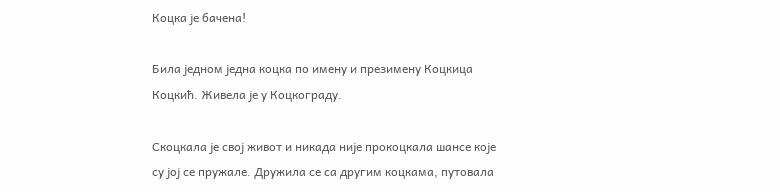Коцка је бачена!

Била једном једна коцка по имену и презимену Коцкица Коцкић. Живела је у Коцкограду.

Скоцкала је свој живот и никада није прокоцкала шансе које су јој се пружале. Дружила се са другим коцкама, путовала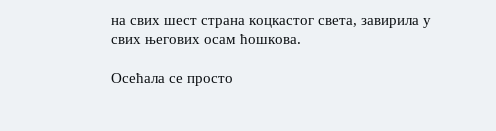на свих шест страна коцкастог света, завирила у свих његових осам ћошкова.

Осећала се просто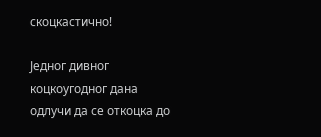скоцкастично!

Једног дивног коцкоугодног дана одлучи да се откоцка до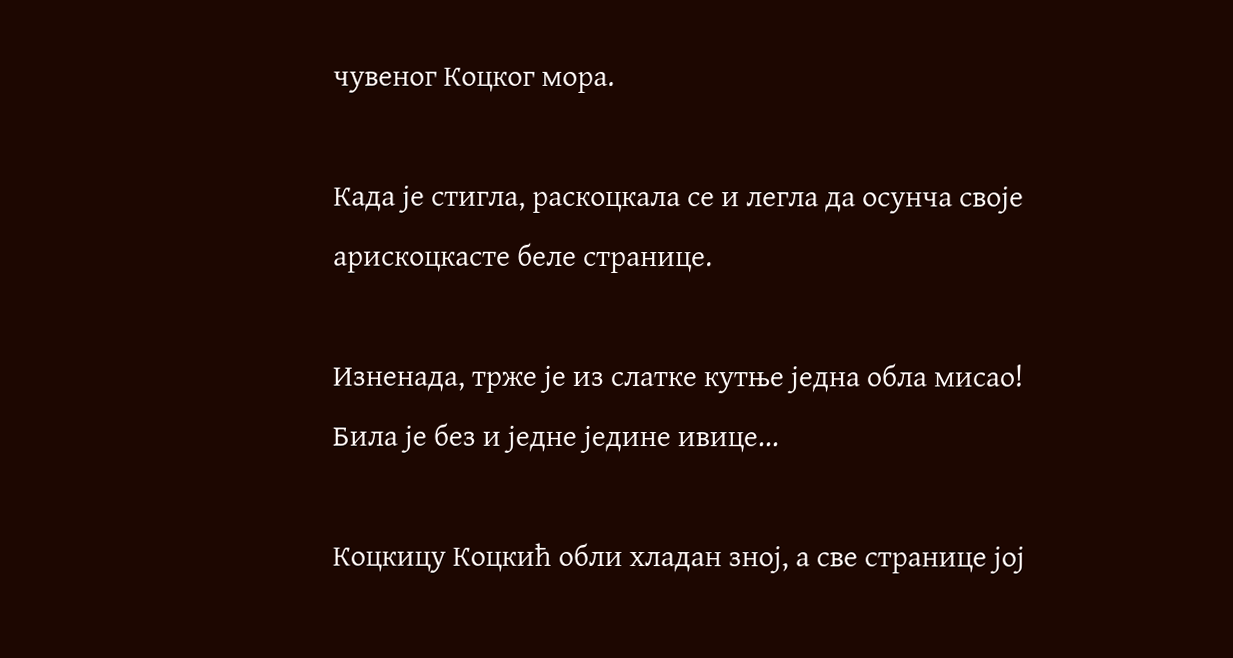чувеног Коцког мора.

Када је стигла, раскоцкала се и легла да осунча своје арискоцкасте беле странице.

Изненада, трже је из слатке кутње једна обла мисао! Била је без и једне једине ивице...

Коцкицу Коцкић обли хладан зној, а све странице јој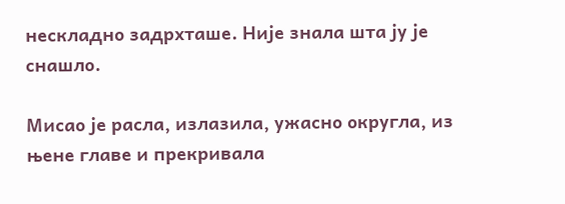нескладно задрхташе. Није знала шта ју је снашло.

Мисао је расла, излазила, ужасно округла, из њене главе и прекривала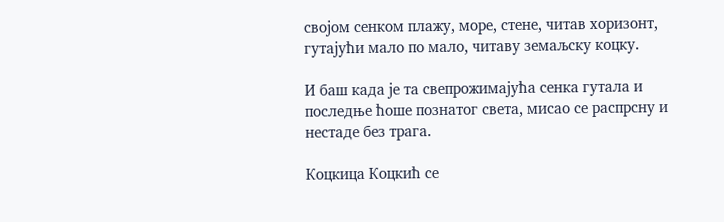својом сенком плажу, море, стене, читав хоризонт, гутајући мало по мало, читаву земаљску коцку.

И баш када је та свепрожимајућа сенка гутала и последње ћоше познатог света, мисао се распрсну и нестаде без трага.

Коцкица Коцкић се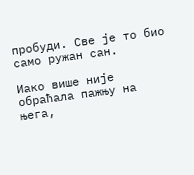пробуди. Све је то био само ружан сан.

Иако више није обраћала пажњу на њега,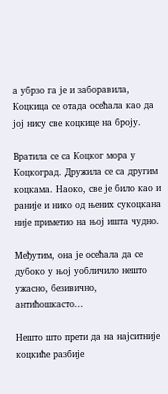а убрзо га је и заборавила, Коцкица се отада осећала као да јој нису све коцкице на броју.

Вратила се са Коцког мора у Коцкоград. Дружила се са другим коцкама. Наоко, све је било као и раније и нико од њених сукоцкана није приметио на њој ишта чудно.

Међутим, она је осећала да се дубоко у њој уобличило нешто ужасно, безивично, антићошкасто...

Нешто што прети да на најситније коцкиће разбије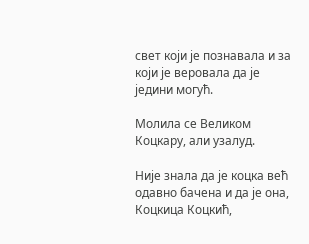свет који је познавала и за који је веровала да је једини могућ.

Молила се Великом Коцкару, али узалуд.

Није знала да је коцка већ одавно бачена и да је она, Коцкица Коцкић,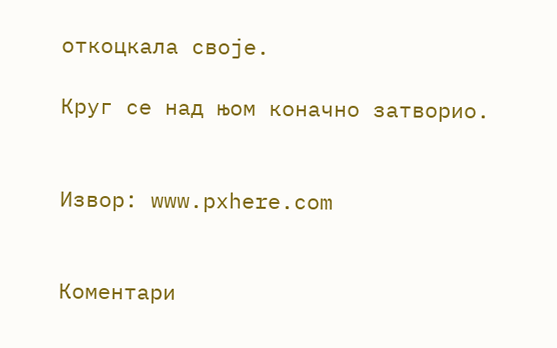откоцкала своје.

Круг се над њом коначно затворио.


Извор: www.pxhere.com


Коментари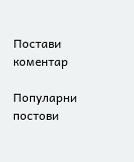Постави коментар

Популарни постови